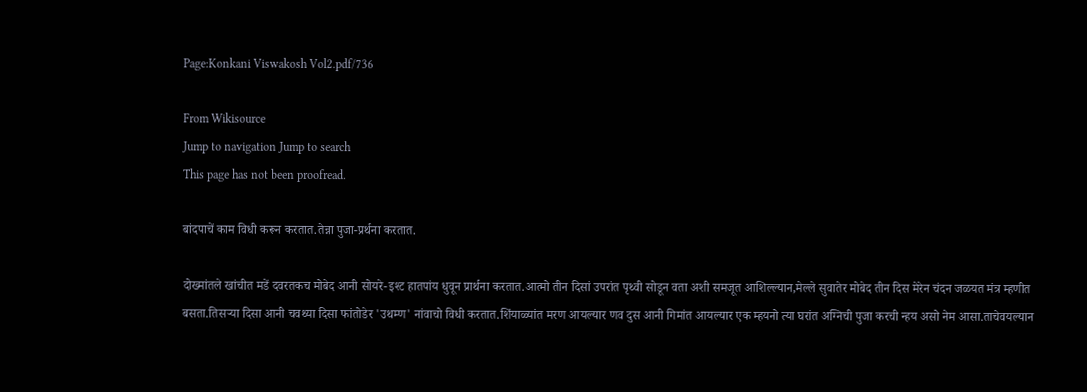Page:Konkani Viswakosh Vol2.pdf/736

From Wikisource
Jump to navigation Jump to search
This page has not been proofread.

बांदपाचें काम विधी करून करतात.तेन्ना पुजा-प्रर्थना करतात.

दोख्मांतले खांचीत मडें दवरतकच मोबेद आनी सोयरे-इश्ट हातपांय धुवून प्रार्थना करतात.आत्मो तीन दिसां उपरांत पृथ्वी सोडून वता अशी समजूत आशिल्ल्यान,मेल्ले सुवातेर मोबेद तीन दिस मेरेन चंदन जळयत मंत्र म्हणीत बसता.तिसऱ्या दिसा आनी चवथ्या दिसा फांतोडेर 'उथम्ण' नांवाचो विधी करतात.शिंयाळ्यांत मरण आयल्यार णव दुस आनी गिमांत आयल्यार एक म्हयनो त्या घरांत अग्निची पुजा करची न्हय असो नेम आसा.ताचेवयल्यान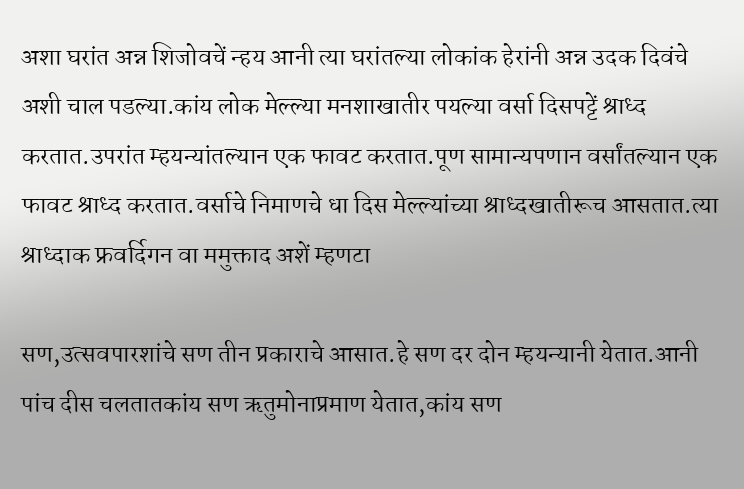अशा घरांत अन्न शिजोवचें न्हय आनी त्या घरांतल्या लोकांक हेरांनी अन्न उदक दिवंचे अशी चाल पडल्या.कांय लोक मेल्ल्या मनशाखातीर पयल्या वर्सा दिसपट्टें श्राध्द करतात.उपरांत म्हयन्यांतल्यान एक फावट करतात.पूण सामान्यपणान वर्सांतल्यान एक फावट श्राध्द करतात.वर्साचे निमाणचे धा दिस मेल्ल्यांच्या श्राध्दखातीरूच आसतात.त्या श्राध्दाक फ्रवर्दिगन वा ममुक्ताद अशें म्हणटा

सण,उत्सवपारशांचे सण तीन प्रकाराचे आसात.हे सण दर दोन म्हयन्यानी येतात.आनी पांच दीस चलतातकांय सण ऋतुमोनाप्रमाण येतात,कांय सण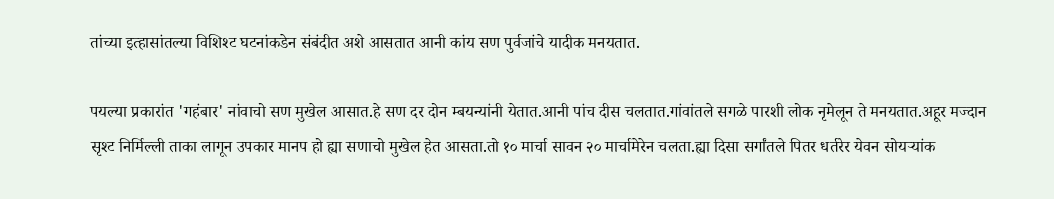तांच्या इत्हासांतल्या विशिश्ट घटनांकडेन संबंदीत अशे आसतात आनी कांय सण पुर्वजांचे यादीक मनयतात.

पयल्या प्रकारांत 'गहंबार' नांवाचो सण मुखेल आसात.हे सण दर दोन म्बयन्यांनी येतात.आनी पांच दीस चलतात.गांवांतले सगळे पारशी लोक नृमेलून ते मनयतात.अहूर मज्दान सृश्ट निर्मिल्ली ताका लागून उपकार मानप हो ह्या सणाचो मुखेल हेत आसता.तो १० मार्चा सावन २० मार्चामेरेन चलता.ह्या दिसा सर्गांतले पितर धर्तरेर येवन सोयऱ्यांक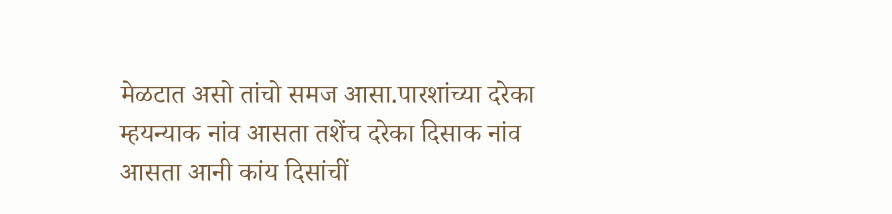मेळटात असो तांचो समज आसा.पारशांच्या दरेका म्हयन्याक नांव आसता तशेंच दरेका दिसाक नांव आसता आनी कांय दिसांचीं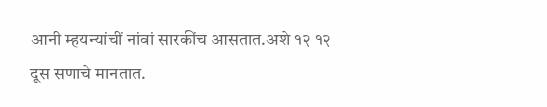आनी म्हयन्यांचीं नांवां सारकींच आसतात.अशे १२ १२ दूस सणाचे मानतात.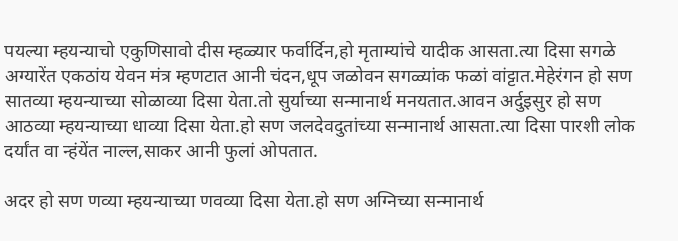पयल्या म्हयन्याचो एकुणिसावो दीस म्हळ्यार फर्वार्दिन,हो मृताम्यांचे यादीक आसता.त्या दिसा सगळे अग्यारेंत एकठांय येवन मंत्र म्हणटात आनी चंदन,धूप जळोवन सगळ्यांक फळां वांट्टात.मेहेरंगन हो सण सातव्या म्हयन्याच्या सोळाव्या दिसा येता.तो सुर्याच्या सन्मानार्थ मनयतात.आवन अर्दुइसुर हो सण आठव्या म्हयन्याच्या धाव्या दिसा येता.हो सण जलदेवदुतांच्या सन्मानार्थ आसता.त्या दिसा पारशी लोक दर्यांत वा न्हंयेंत नाल्ल,साकर आनी फुलां ओपतात.

अदर हो सण णव्या म्हयन्याच्या णवव्या दिसा येता.हो सण अग्निच्या सन्मानार्थ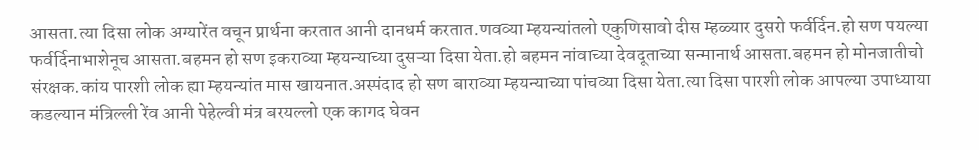आसता.त्या दिसा लोक अग्यारेंत वचून प्रार्थना करतात आनी दानधर्म करतात.णवव्या म्हयन्यांतलो एकुणिसावो दीस म्हळ्यार दुसरो फर्वर्दिन.हो सण पयल्या फर्वर्दिनाभाशेनूच आसता.बहमन हो सण इकराव्या म्हयन्याच्या दुसऱ्या दिसा येता.हो बहमन नांवाच्या देवदूताच्या सन्मानार्थ आसता.बहमन हो मोनजातीचो संरक्षक.कांय पारशी लोक ह्या म्हयन्यांत मास खायनात.अस्पंदाद हो सण बाराव्या म्हयन्याच्या पांचव्या दिसा येता.त्या दिसा पारशी लोक आपल्या उपाध्याया कडल्यान मंत्रिल्ली रेंव आनी पेहेल्वी मंत्र बरयल्लो एक कागद घेवन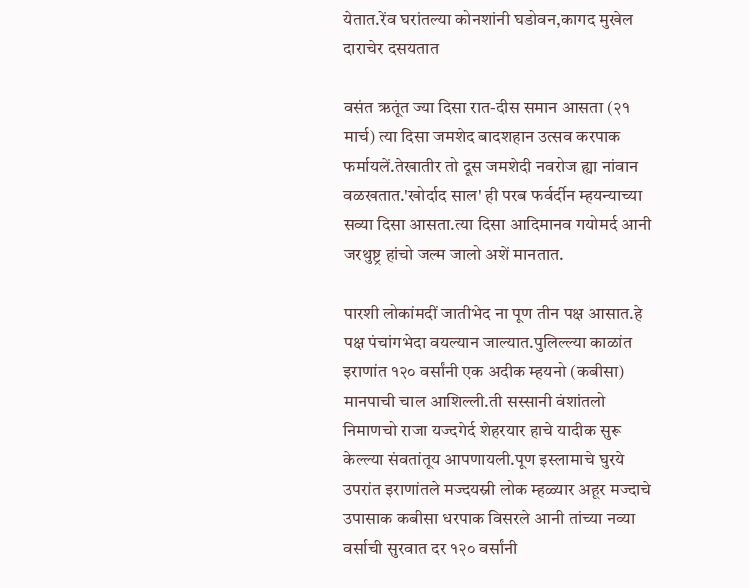येतात.रेंव घरांतल्या कोनशांनी घडोवन,कागद मुखेल दाराचेर दसयतात

वसंत ऋतूंत ज्या दिसा रात-दीस समान आसता (२१ मार्च) त्या दिसा जमशेद बादशहान उत्सव करपाक फर्मायलें.तेखातीर तो दूस जमशेदी नवरोज ह्या नांवान वळखतात.'खोर्दाद साल' ही परब फर्वर्दीन म्हयन्याच्या सव्या दिसा आसता.त्या दिसा आदिमानव गयोमर्द आनी जरथुष्ट्र हांचो जल्म जालो अशें मानतात.

पारशी लोकांमदीं जातीभेद ना पूण तीन पक्ष आसात.हे पक्ष पंचांगभेदा वयल्यान जाल्यात.पुलिल्ल्या काळांत इराणांत १२० वर्सांनी एक अदीक म्हयनो (कबीसा) मानपाची चाल आशिल्ली.ती सस्सानी वंशांतलो निमाणचो राजा यज्दगेर्द शेहरयार हाचे यादीक सुरू केल्ल्या संवतांतूय आपणायली.पूण इस्लामाचे घुरये उपरांत इराणांतले मज्दयस्नी लोक म्हळ्यार अहूर मज्दाचे उपासाक कबीसा धरपाक विसरले आनी तांच्या नव्या वर्साची सुरवात दर १२० वर्सांनी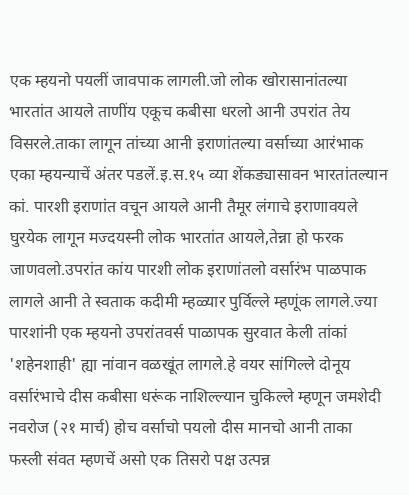एक म्हयनो पयलीं जावपाक लागली.जो लोक खोरासानांतल्या भारतांत आयले ताणींय एकूच कबीसा धरलो आनी उपरांत तेय विसरले.ताका लागून तांच्या आनी इराणांतल्या वर्साच्या आरंभाक एका म्हयन्याचें अंतर पडलें.इ.स.१५ व्या शेंकड्यासावन भारतांतल्यान कां. पारशी इराणांत वचून आयले आनी तैमूर लंगाचे इराणावयले घुरयेक लागून मज्दयस्नी लोक भारतांत आयले,तेन्ना हो फरक जाणवलो.उपरांत कांय पारशी लोक इराणांतलो वर्सारंभ पाळपाक लागले आनी ते स्वताक कदीमी म्हळ्यार पुर्विल्ले म्हणूंक लागले.ज्या पारशांनी एक म्हयनो उपरांतवर्स पाळापक सुरवात केली तांकां 'शहेनशाही' ह्या नांवान वळखूंत लागले.हे वयर सांगिल्ले दोनूय वर्सारंभाचे दीस कबीसा धरूंक नाशिल्ल्यान चुकिल्ले म्हणून जमशेदी नवरोज (२१ मार्च) होच वर्साचो पयलो दीस मानचो आनी ताका फस्ली संवत म्हणचें असो एक तिसरो पक्ष उत्पन्न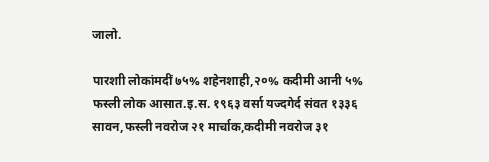जालो.

पारशाी लोकांमदीं ७५% शहेनशाही,२०% कदीमी आनी ५% फस्ली लोक आसात.इ.स. १९६३ वर्सा यज्दगेर्द संवत १३३६ सावन,फस्ली नवरोज २१ मार्चाक,कदीमी नवरोज ३१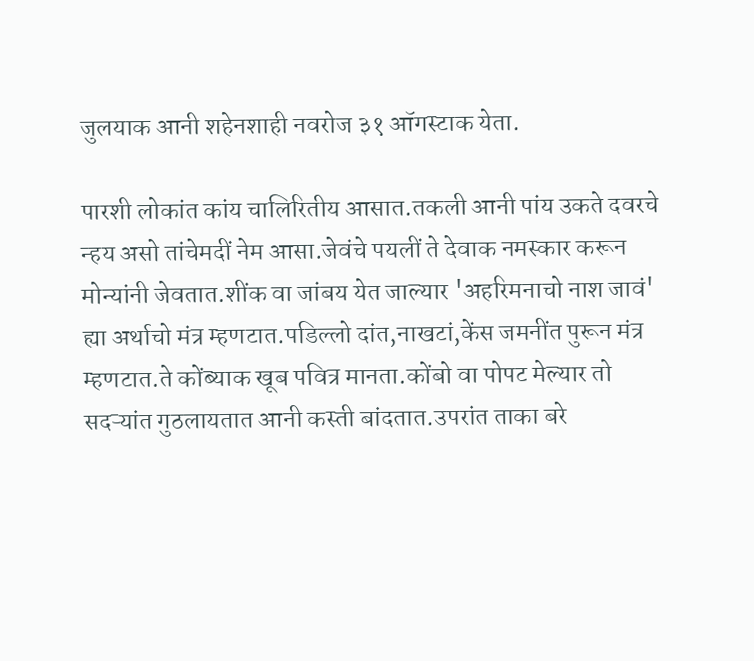जुलयाक आनी शहेनशाही नवरोज ३१ ऑगस्टाक येता.

पारशी लोकांत कांय चालिरितीय आसात.तकली आनी पांय उकते दवरचे न्हय असो तांचेमदीं नेम आसा.जेवंचे पयलीं ते देवाक नमस्कार करून मोन्यांनी जेवतात.शींक वा जांबय येत जाल्यार 'अहरिमनाचो नाश जावं' ह्या अर्थाचो मंत्र म्हणटात.पडिल्लो दांत,नाखटां,केंस जमनींत पुरून मंत्र म्हणटात.ते कोंब्याक खूब पवित्र मानता.कोंबो वा पोपट मेल्यार तो सदऱ्यांत गुठलायतात आनी कस्ती बांदतात.उपरांत ताका बरे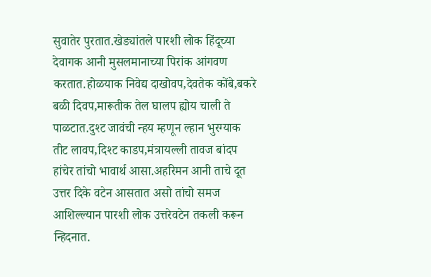सुवातेर पुरतात.खेड्यांतले पारशी लोक हिंदूच्या देवागक आनी मुसलमानाच्या पिरांक आंगवण करतात.होळयाक निवेद्य दाखोवप,देवतेक कोंबे,बकरे बळी दिवप,मारूतीक तेल घालप ह्योय चाली ते पाळटात.दुश्ट जावंची न्हय म्हणून ल्हान भुरग्याक तीट लावप,दिश्ट काडप,मंत्रायल्ली तावज बांदप हांचेर तांचो भावार्थ आसा.अहरिमन आनी ताचे दूत उत्तर दिके वटेन आसतात असो तांचो समज आशिल्ल्यान पारशी लोक उत्तरेवटेन तकली करून न्हिदनात.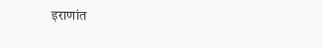इराणांत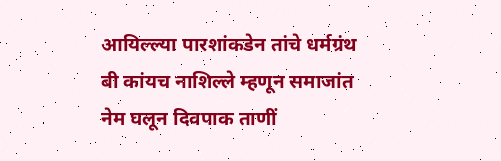आयिल्ल्या पारशांकडेन तांचे धर्मग्रंथ बी कांयच नाशिल्ले म्हणून समाजांत नेम घलून दिवपाक ताणीं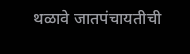थळावे जातपंचायतीची